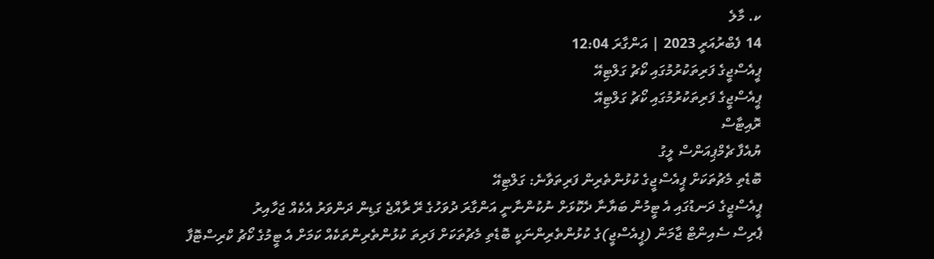ކ. މާލެ
14 ފެބްރުއަރީ 2023 | އަންގާރަ 12:04
ޕީއެސްޖީގެ ފަރިތަކުރުމުގައި ކޯޗު ގަލްޓިއޭ
ޕީއެސްޖީގެ ފަރިތަކުރުމުގައި ކޯޗު ގަލްޓިއޭ
ރޮއިޓާސް
ޔުއެފާ ޗެމްޕިއަންސް ލީގު
ބޮޑެތި މެޗުތަކަށް ޕީއެސްޖީގެ ކުޅުންތެރިން ފަރިތަވާނެ: ގަލްޓިއޭ
ޕީއެސްޖީގެ ދަނޑުގައި އެ ޓީމުން ބަޔާނާ ދެކޮޅަށް ނުކުންނާނީ އަންގާރަ ދުވަހުގެ ރޭ ރާއްޖެ ގަޑިން ދަންވަރު އެކެއް ޖަހާއިރު
ޕެރިސް ސެއިންޓް ޖާމަން (ޕީއެސްޖީ)ގެ ކުޅުންތެރިންނަކީ ބޮޑެތި މެޗުތަކަށް ފަރިތަ ކުޅުންތެރިންތަކެއް ކަމަށް އެ ޓީމުގެ ކޯޗު ކްރިސްޓޮފާ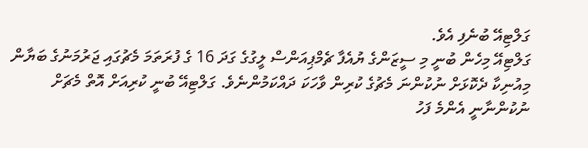ގަލްޓިއޭ ބުނެފި އެވެ.
ގަލްޓިއޭ މިހެން ބުނީ މި ސީޒަންގެ ޔުއެފާ ޗެމްޕިއަންސް ލީގުގެ ގަދަ 16 ގެ ފުރަތަމަ މެޗުގައި ޖަރުމަނުގެ ބަޔާން މިއުނިކާ ދެކޮޅަށް ނުކުންނަ މެޗުގެ ކުރިން ވާހަކަ ދައްކަމުންނެވެ. ގަލްޓިއޭ ބުނީ ކުރިއަށް އޮތް މެޗަށް ނުކުންނާނީ އެންމެ ފަހު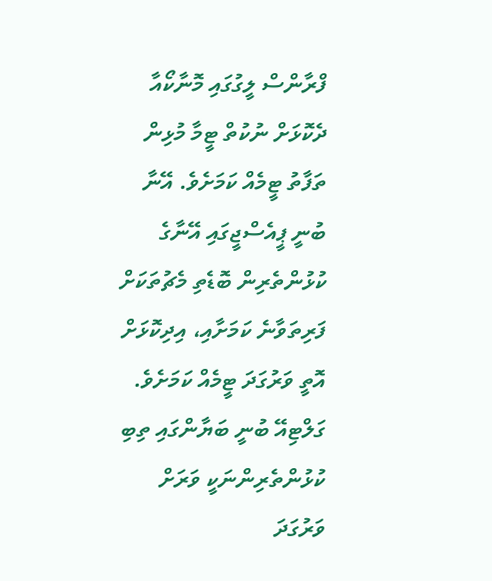ފްރާންސް ލީގުގައި މޮނާކޯއާ ދެކޮޅަށް ނުކުތް ޓީމާ މުޅިން ތަފާތު ޓީމެއް ކަމަށެވެ. އޭނާ ބުނީ ޕީއެސްޖީގައި އޭނާގެ ކުޅުންތެރިން ބޮޑެތި މެޗުތަކަށް ފަރިތަވާނެ ކަމަށާއި، އިދިކޮޅަށް އޮތީ ވަރުގަދަ ޓީމެއް ކަމަށެވެ. ގަލްޓިއޭ ބުނީ ބަޔާންގައި ތިބި ކުޅުންތެރިންނަކީ ވަރަށް ވަރުގަދަ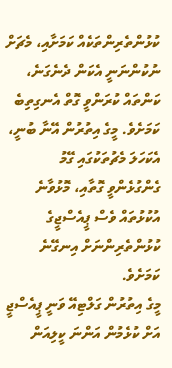ކުޅުންތެރިންތަކެއް ކަމަށާއި، މެޗަށް ނުކުންނަނީ އެކަން ދެނެގަނެ، ކަންތައް ކުރަންވީ ގޮތް އެނގިތިބެ ކަމަށެވެ. މީގެ އިތުރުން އޭނާ ބުނީ، އެކަހަލަ މެޗުތަކުގައި ގޭމު ގެންގުޅެންވީ ގޮތާއި، މޮޅުވާނެ އުކުޅުތައް ވެސް ޕީއެސްޖީގެ ކުޅުންތެރިންނަށް އިނގޭނެ ކަމަށެވެ.
މީގެ އިތުރުން ގަލްޓިއޭ ވަނީ ޕީއެސްޖީ އަށް ކުޅެމުން އަންނަ ކީލިއަން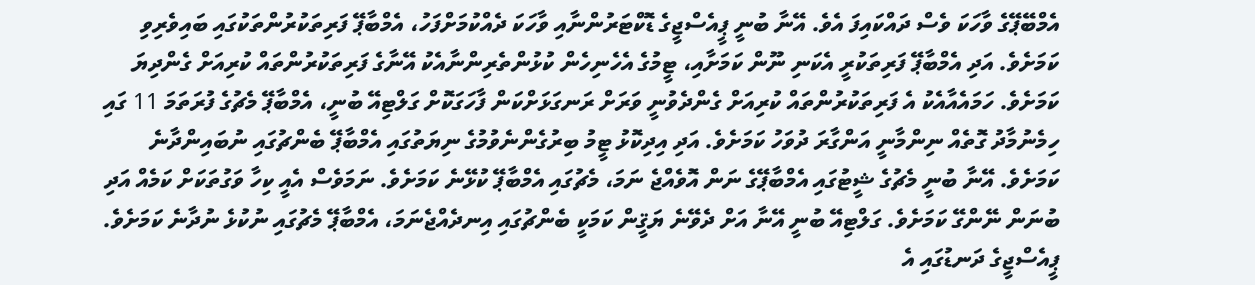އެމްބޭޕޭގެ ވާހަކަ ވެސް ދައްކައިފަ އެވެ. އޭނާ ބުނީ ޕީއެސްޖީގެ ޑޮކްޓަރުންނާއި ވާހަކަ ދެއްކުމަށްފަހު، އެމްބާޕޭ ފަރިތަކުރުންތަކުގައި ބައިވެރިވި ކަމަށެވެ. އަދި އެމްބާޕޭ ފަރިތަކުރީ އެކަނި ނޫން ކަމަށާއި، ޓީމުގެ އެހެނިހެން ކުޅުންތެރިންނާއެކު އޭނާގެ ފަރިތަކުރުންތައް ކުރިއަށް ގެންދިޔަ ކަމަށެވެ. ހަމައެއާއެކު އެ ފަރިތަކުރުންތައް ކުރިއަށް ގެންދެވުނީ ވަރަށް ރަނގަޅަށްކަން ފާހަގަކޮށް ގަލްޓިއޭ ބުނީ، އެމްބާޕޭ މެޗުގެ ފުރަތަމަ 11 ގައި ހިމެނުމާދު ގޮތެއް ނިންމާނީ އަންގާރަ ދުވަހު ކަމަށެވެ. އަދި އިދިކޮޅު ޓީމު ބިރުގެންނެވުމުގެ ނިޔަތުގައި އެމްބާޕޭ ބެންޗުގައި ނުބައިންދާނެ ކަމަށެވެ. އޭނާ ބުނީ މެޗުގެ ޝީޓުގައި އެމްބާޕޭގެ ނަން އޮވެއްޖެ ނަމަ، މެޗުގައި އެމްބާޕޭ ކުޅޭނެ ކަމަށެވެ. ނަމަވެސް އެއީ ކިހާ ވަގުތަކަށް ކަމެއް އަދި ބުނަން ނޭންގޭ ކަމަށެވެ. ގަލްޓިއޭ ބުނީ އޭނާ އަށް ދެވޭނެ ޔަޤީން ކަމަކީ ބެންޗުގައި އިނދެއްޖެނަމަ، އެމްބާޕޭ މެޗުގައި ނުކުޅެ ނުދާނެ ކަމަށެވެ.
ޕީއެސްޖީގެ ދަނޑުގައި އެ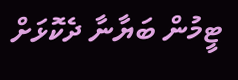ޓީމުން ބަޔާނާ ދެކޮޅަށް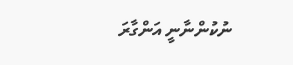ނުކުންނާނީ އަންގާރަ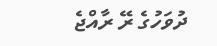ދުވަހުގެ ރޭ ރާއްޖެ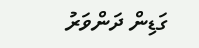ގަޑިން ދަންވަރު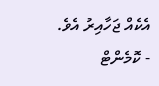އެކެއް ޖަހާއިރު އެވެ.
- ކޮމެންޓް